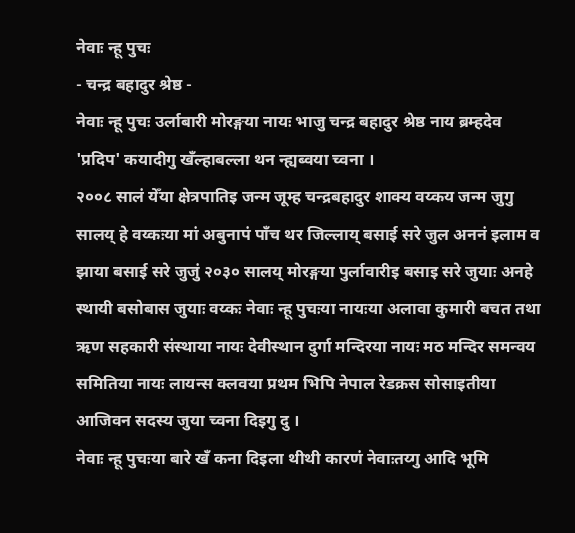नेवाः न्हू पुचः
- चन्द्र बहादुर श्रेष्ठ -
नेवाः न्हू पुचः उर्लाबारी मोरङ्गया नायः भाजु चन्द्र बहादुर श्रेष्ठ नाय ब्रम्हदेव 'प्रदिप' कयादीगु खँल्हाबल्ला थन न्ह्यब्वया च्वना ।
२००८ सालं येँया क्षेत्रपातिइ जन्म जूम्ह चन्द्रबहादुर शाक्य वय्कय जन्म जुगु सालय् हे वय्कःया मां अबुनापं पाँच थर जिल्लाय् बसाई सरे जुल अननं इलाम व झाया बसाई सरे जुजुं २०३० सालय् मोरङ्गया पुर्लावारीइ बसाइ सरे जुयाः अनहे स्थायी बसोबास जुयाः वय्कः नेवाः न्हू पुचःया नायःया अलावा कुमारी बचत तथा ऋण सहकारी संस्थाया नायः देवीस्थान दुर्गा मन्दिरया नायः मठ मन्दिर समन्वय समितिया नायः लायन्स क्लवया प्रथम भिपि नेपाल रेडक्रस सोसाइतीया आजिवन सदस्य जुया च्वना दिइगु दु ।
नेवाः न्हू पुचःया बारे खँ कना दिइला थीथी कारणं नेवाःतय्गु आदि भूमि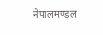नेपालमण्डल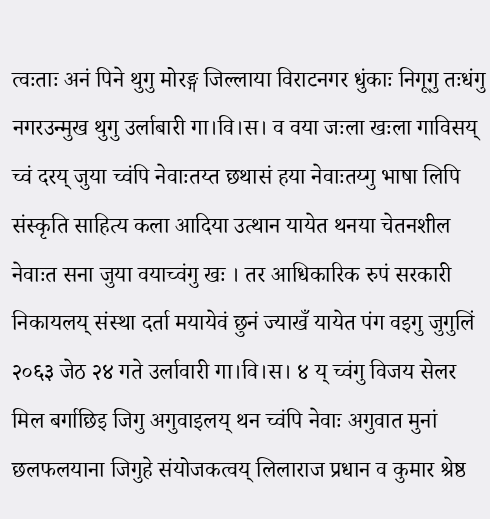त्वःताः अनं पिने थुगु मोरङ्ग जिल्लाया विराटनगर धुंकाः निगूगु तःधंगु नगरउन्मुख थुगु उर्लाबारी गा।वि।स। व वया जःला खःला गाविसय् च्वं दरय् जुया च्वंपि नेवाःतय्त छथासं हया नेवाःतय्गु भाषा लिपि संस्कृति साहित्य कला आदिया उत्थान यायेत थनया चेतनशील नेवाःत सना जुया वयाच्वंगु खः । तर आधिकारिक रुपं सरकारी निकायलय् संस्था दर्ता मयायेवं छुनं ज्याखँ यायेत पंग वइगु जुगुलिं २०६३ जेठ २४ गते उर्लावारी गा।वि।स। ४ य् च्वंगु विजय सेलर मिल बर्गाछिइ जिगु अगुवाइलय् थन च्वंपि नेवाः अगुवात मुनां छलफलयाना जिगुहे संयोजकत्वय् लिलाराज प्रधान व कुमार श्रेष्ठ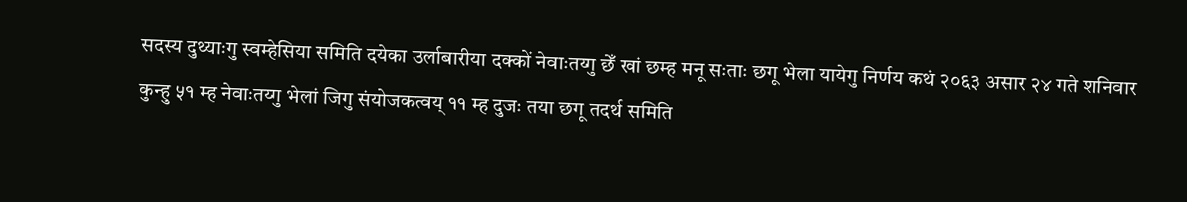सदस्य दुथ्याःगु स्वम्हेसिया समिति दयेका उर्लाबारीया दक्कों नेवाःतय्गु छेँ खां छम्ह मनू सःताः छगू भेला यायेगु निर्णय कथं २०६३ असार २४ गते शनिवार कुन्हु ५१ म्ह नेवाःतय्गु भेलां जिगु संयोजकत्वय् ११ म्ह दुजः तया छगू तदर्थ समिति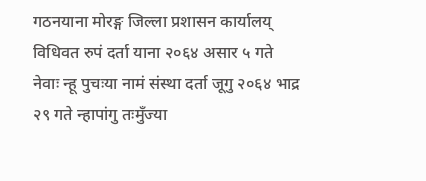गठनयाना मोरङ्ग जिल्ला प्रशासन कार्यालय् विधिवत रुपं दर्ता याना २०६४ असार ५ गते नेवाः न्हू पुचःया नामं संस्था दर्ता जूगु २०६४ भाद्र २९ गते न्हापांगु तःमुँज्या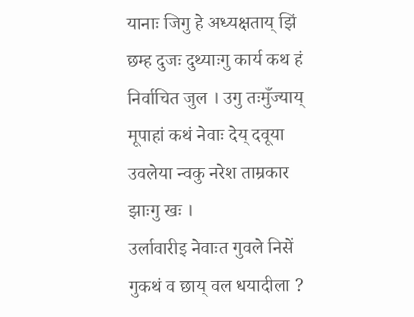यानाः जिगु हे अध्यक्षताय् झिं छम्ह दुजः दुथ्याःगु कार्य कथ हं निर्वाचित जुल । उगु तःमुँज्याय् मूपाहां कथं नेवाः देय् दवूया उवलेया न्वकु नरेश ताम्रकार झाःगु खः ।
उर्लावारीइ नेवाःत गुवले निसें गुकथं व छाय् वल धयादीला ?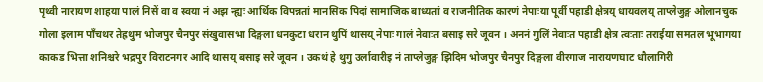पृथ्वी नारायण शाहया पालं निसें वा व स्वया नं अझ न्ह्यः आर्थिक विपन्नतां मानसिक पिदां सामाजिक बाध्यतां व राजनीतिक कारणं नेपाःया पूर्वी पहाडी क्षेत्रय् धायवलय् ताप्लेजुङ्ग ओलानचुक गोला इलाम पाँचथर तेह्रथुम भोजपुर चैनपुर संखुवासभा दिङ्गला धनकुटा धरान थुपिं थासय् नेपाः गालं नेवाःत बसाइ सरे जूवन । अननं गुलिं नेवाःत पहाडी क्षेत्र त्वःताः तराईया समतल भूभागया काकड भित्ता शनिश्चरे भद्रपुर विराटनगर आदि थासय् बसाइ सरे जूवन । उकथं हे थुगु उर्लावारीइ नं ताप्लेजुङ्ग झिदिम भोजपुर चैनपुर दिङ्गला वीरगाज नारायणघाट धौलागिरी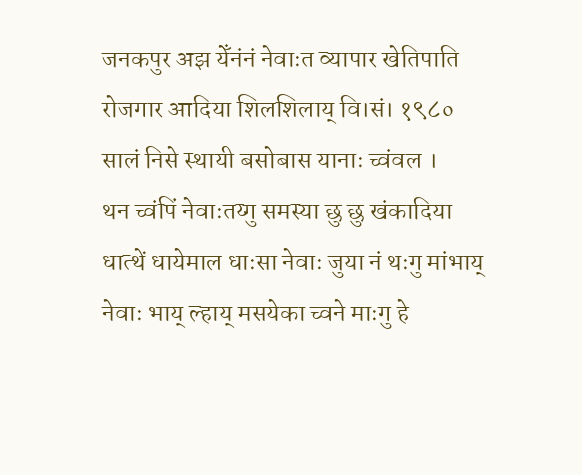जनकपुर अझ येँनंनं नेवाःत व्यापार खेतिपाति रोजगार आदिया शिलशिलाय् वि।सं। १९८० सालं निसे स्थायी बसोबास यानाः च्वंवल ।
थन च्वंपिं नेवाःतय्गु समस्या छु छु खंकादिया धात्थें धायेमाल धाःसा नेवाः जुया नं थःगु मांभाय् नेवाः भाय् ल्हाय् मसयेका च्वने माःगु हे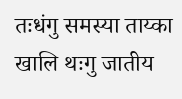तःधंगु समस्या ताय्का खालि थःगु जातीय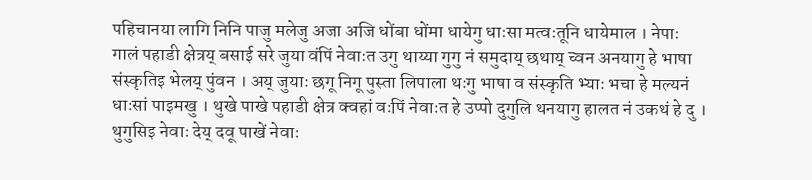पहिचानया लागि निनि पाजु मलेजु अजा अजि धोंबा धोंमा धायेगु धाःसा मत्वःतूनि धायेमाल । नेपाः गालं पहाडी क्षेत्रय् बसाई सरे जुया वंपिं नेवाःत उगु थाय्या गुगु नं समुदाय् छथाय् च्वन अनयागु हे भाषा संस्कृतिइ भेलय् पुंवन । अय् जुयाः छगू निगू पुस्ता लिपाला थःगु भाषा व संस्कृति भ्याः भचा हे मल्यनं धाःसां पाइमखु । थुखे पाखे पहाडी क्षेत्र क्वहां वःपिं नेवाःत हे उप्पो दुगुलि थनयागु हालत नं उकथं हे दु । थुगुसिइ नेवाः देय् दवू पाखें नेवाः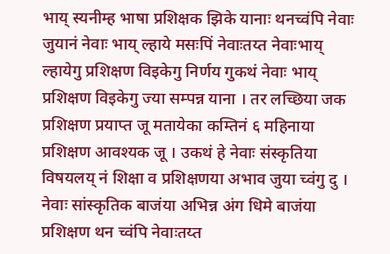भाय् स्यनीम्ह भाषा प्रशिक्षक झिके यानाः थनच्वंपि नेवाः जुयानं नेवाः भाय् ल्हाये मसःपिं नेवाःतय्त नेवाःभाय् ल्हायेगु प्रशिक्षण विइकेगु निर्णय गुकथं नेवाः भाय् प्रशिक्षण विइकेगु ज्या सम्पन्न याना । तर लच्छिया जक प्रशिक्षण प्रयाप्त जू मतायेका कम्तिनं ६ महिनाया प्रशिक्षण आवश्यक जू । उकथं हे नेवाः संस्कृतिया विषयलय् नं शिक्षा व प्रशिक्षणया अभाव जुया च्वंगु दु । नेवाः सांस्कृतिक बाजंया अभिन्न अंग धिमे बाजंया प्रशिक्षण थन च्वंपि नेवाःतय्त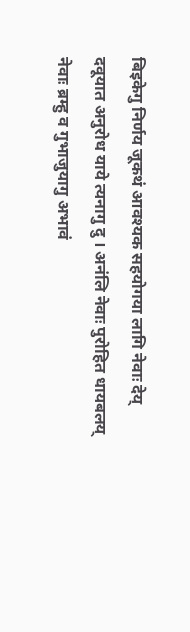बिइकेगु निर्णय जूकथं आवश्यक सहयोगया लागि नेवाः देय् दवूयात अनुरोध याये त्यनागु दु । अनंलि नेवाः पुरोहित धायबलय् नेवाः ब्रम्हु व गुभाजुयागु अभावं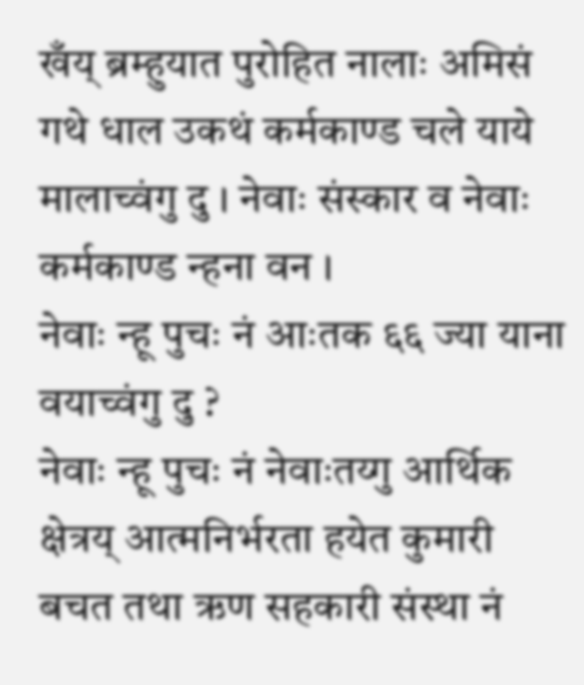खँय् ब्रम्हुयात पुरोहित नालाः अमिसं गथे धाल उकथं कर्मकाण्ड चले याये मालाच्वंगु दु । नेवाः संस्कार व नेवाः कर्मकाण्ड न्हना वन ।
नेवाः न्हू पुचः नं आःतक ६६ ज्या याना वयाच्वंगु दु ?
नेवाः न्हू पुचः नं नेवाःतय्गु आर्थिक क्षेत्रय् आत्मनिर्भरता हयेत कुमारी बचत तथा ऋण सहकारी संस्था नं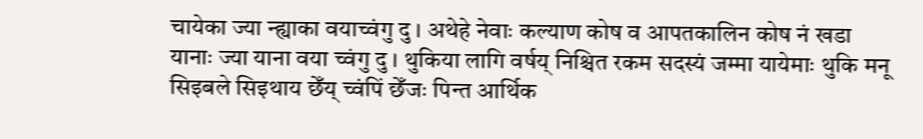चायेका ज्या न्ह्याका वयाच्वंगु दु । अथेहे नेवाः कल्याण कोष व आपतकालिन कोष नं खडा यानाः ज्या याना वया च्वंगु दु । थुकिया लागि वर्षय् निश्चित रकम सदस्यं जम्मा यायेमाः थुकि मनू सिइबले सिइथाय छेँय् च्वंपिं छेँजः पिन्त आर्थिक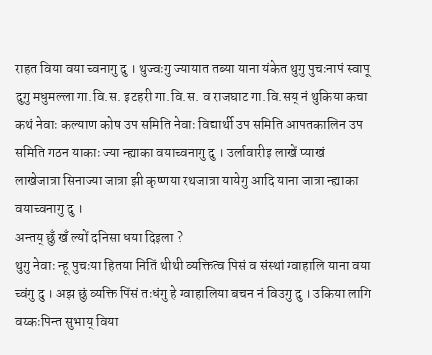राहत विया वया च्वनागु दु । थुज्वःगु ज्यायात तब्या याना यंकेत थुगु पुचःनापं स्वापू दुगु मधुमल्ला गा.वि.स. इटहरी गा.वि.स. व राजघाट गा.वि.सय् नं थुकिया कचा कथं नेवाः कल्याण कोष उप समिति नेवाः विद्यार्थी उप समिति आपतकालिन उप समिति गठन याकाः ज्या न्ह्याका वयाच्वनागु दु । उर्लावारीइ लाखें प्याखं लाखेजात्रा सिनाज्या जात्रा झी कृष्णया रथजात्रा यायेगु आदि याना जात्रा न्ह्याका वयाच्वनागु दु ।
अन्तय् छुँ खँ ल्यों दनिसा धया दिइला ?
थुगु नेवाः न्हू पुचःया हितया नितिं थीथी व्यक्तित्व पिसं व संस्थां ग्वाहालि याना वया च्वंगु दु । अझ छुं व्यक्ति पिंसं तःधंगु हे ग्वाहालिया बचन नं विउगु दु । उकिया लागि वय्कःपिन्त सुभाय् विया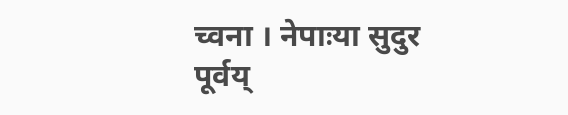च्वना । नेपाःया सुदुर पूर्वय्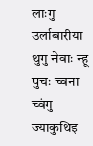लाःगु उर्लाबारीया थुगु नेवाः न्हू पुचः च्वना च्वंगु ज्याकुथिइ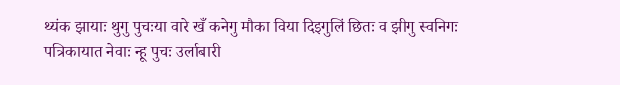थ्यंक झायाः थुगु पुचःया वारे खँ कनेगु मौका विया दिइगुलिं छितः व झीगु स्वनिगः पत्रिकायात नेवाः न्हू पुचः उर्लाबारी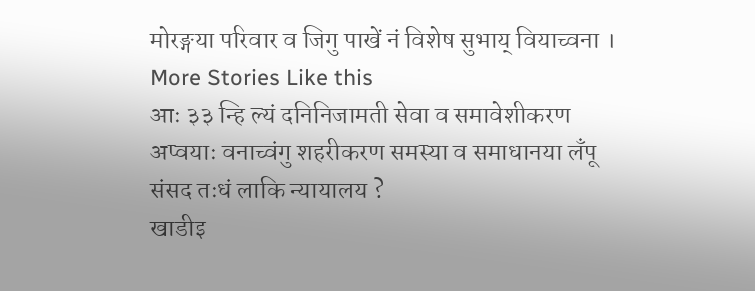मोरङ्गया परिवार व जिगु पाखें नं विशेष सुभाय् वियाच्वना ।
More Stories Like this
आः ३३ न्हि ल्यं दनिनिजामती सेवा व समावेशीकरण
अप्वयाः वनाच्वंगु शहरीकरण समस्या व समाधानया लँपू
संसद तःधं लाकि न्यायालय ?
खाडीइ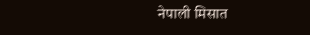नेपाली मिसात